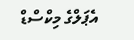އެޕަލްގެ މިކްސްޑް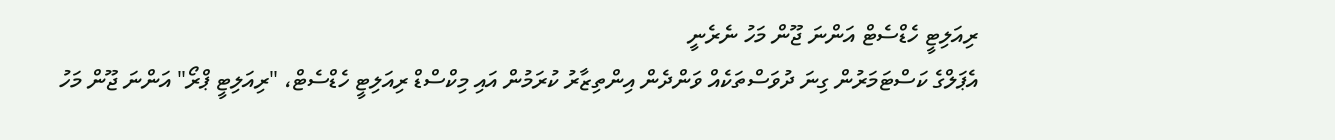ރިއަލިޓީ ހެޑްސެޓް އަންނަ ޖޫން މަހު ނެރެނީ
އެޕަލްގެ ކަސްޓަމަރުން ގިނަ ދުވަސްތަކެއް ވަންދެން އިންތިޒާރު ކުރަމުން އައި މިކްސްޑް ރިއަލިޓީ ހެޑްސެޓް، "ރިއަލިޓީ ޕްރޯ" އަންނަ ޖޫން މަހު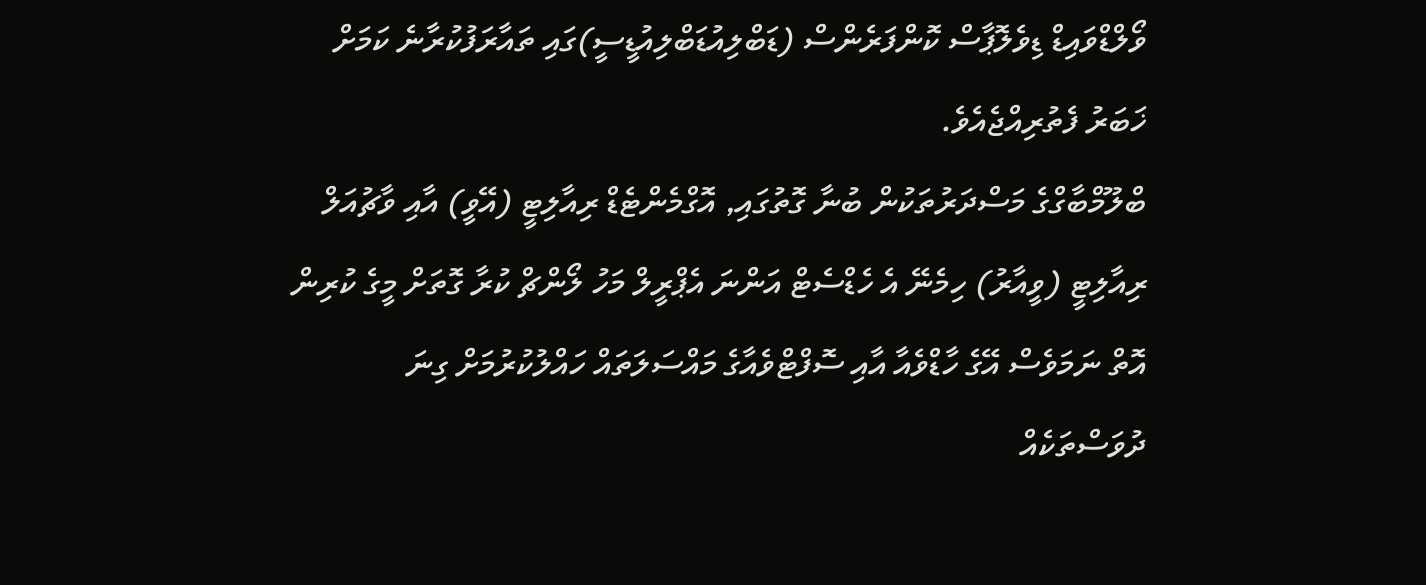ވޯލްޑްވައިޑް ޑިވެލޮޕާސް ކޮންފަރެންސް (ޑަބްލިއުޑަބްލިއުޑީސީ)ގައި ތައާރަފުކުރާނެ ކަމަށް ޚަބަރު ފެތުރިއްޖެއެވެ.
ބްލޫމްބާގްގެ މަސްދަރުތަކުން ބުނާ ގޮތުގައި, އޮގްމެންޓެޑް ރިއާލިޓީ (އޭވީ) އާއި ވާޗުއަލް ރިއާލިޓީ (ވީއާރު) ހިމެނޭ އެ ހެޑްސެޓް އަންނަ އެޕްރީލް މަހު ލޯންޗް ކުރާ ގޮތަށް މީގެ ކުރިން އޮތް ނަމަވެސް އޭގެ ހާޑްވެއާ އާއި ސޮފްޓްވެއާގެ މައްސަލަތައް ހައްލުކުރުމަށް ގިނަ ދުވަސްތަކެއް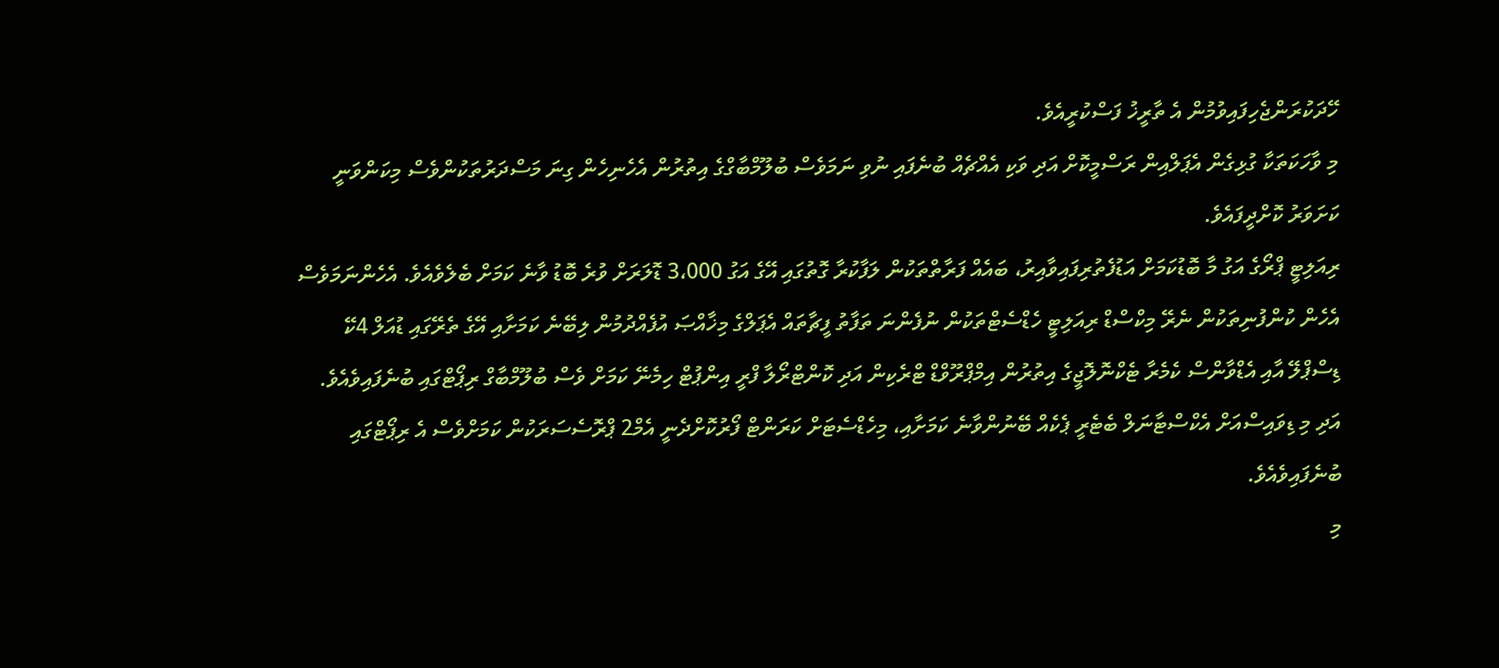ހޭދަކުރަންޖެހިފައިވުމުން އެ ތާރީޚު ފަސްކުރީއެވެ.
މި ވާހަކަތަކާ ގުޅިގެން އެޕަލްއިން ރަސްމީކޮށް އަދި ވަކި އެއްޗެއް ބުނެފައި ނުވި ނަމަވެސް ބުލޫމްބާގްގެ އިތުރުން އެހެނިހެން ގިނަ މަސްދަރުތަކުންވެސް މިކަންވަނީ ކަށަވަރު ކޮށްދީފައެވެ.
ރިއަލިޓީ ޕްރޯގެ އަގު މާ ބޮޑުކަމަށް އަޑުފެތުރިފައިވާއިރު، ބައެއް ފަރާތްތަކުން ލަފާކުރާ ގޮތުގައި އޭގެ އަގު 3،000 ޑޮލަރަށް ވުރެ ބޮޑު ވާނެ ކަމަށް ބެލެވެއެވެ. އެހެންނަމަވެސް އެހެން ކުންފުނިތަކުން ނެރޭ މިކްސްޑް ރިއަލިޓީ ހެޑްސެޓްތަކުން ނުފެންނަ ތަފާތު ފީޗާތައް އެޕަލްގެ މިޚާއްޞަ އުފެއްދުމުން ލިބޭނެ ކަމަށާއި އޭގެ ތެރޭގައި ޑުއަލް 4ކޭ ޑިސްޕްލޭ އާއި އެޑްވާންސް ކެމެރާ ޓެކްނޮލޮޖީގެ އިތުރުން އިމްޕްރޫވްޑް ޓްރެކިން އަދި ކޮންޓްރޯލާ ފްރީ އިންޕުޓް ހިމެނޭ ކަމަށް ވެސް ބުލޫމްބާގް ރިޕޯޓްގައި ބުނެފައިވެއެވެ. އަދި މި ޑިވައިސްއަށް އެކްސްޓާނަލް ބެޓެރީ ޕެކެއް ބޭނުންވާނެ ކަމަށާއި، މިހެޑްސެޓަށް ކަރަންޓް ފޯރުކޮށްދެނީ އެމް2 ޕްރޮސެސަރަކުން ކަމަށްވެސް އެ ރިޕޯޓްގައި ބުނެފައިވެއެވެ.
މި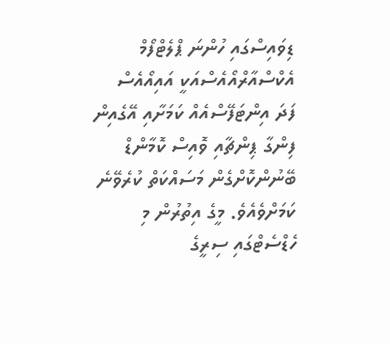ޑިވައިސްގައި ހުންނަ ޕްލެޓްފޯމް އެކްސްއާރްއޯއެސްއަކީ އައިއޯއެސް ފަދަ އިންޓަފޭސްއެއް ކަމަށާއި އޭގެއިން ފިންގާ ޕިންޗާއި ވޮއިސް ކޮމާންޑް ބޭނުންކޮށްގެން މަސައްކަތް ކުރެވޭނެ ކަމަށްވެއެވެ. މީގެ އިތުރުން މި ހެޑްސެޓްގައި ސިރީގެ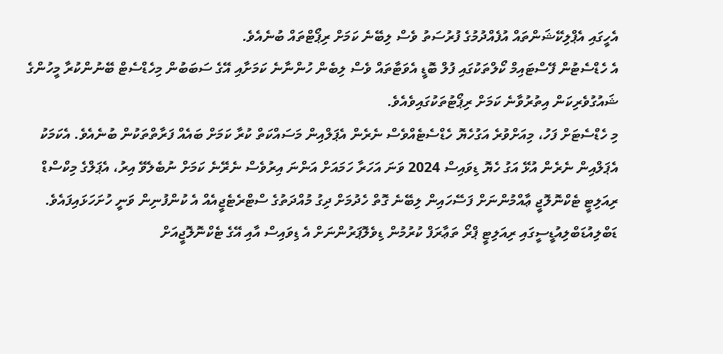އެހީގައި އެޕްލިކޭޝަންތައް އުފެއްދުމުގެ ފުރުސަތު ވެސް ލިބޭނެ ކަމަށް ރިޕޯޓްތައް ބުނެއެވެ.
އެ ހެޑްސެޓުން ފޭސްޓައިމް ކޯލްތަކުގައި ފުލް ބޮޑީ އެވަޓާތައް ވެސް ލިބެން ހުންނާނެ ކަމަށާއި އޭގެ ސަބަބުން މިހެޑްސެޓް ބޭނުންކުރާ މީހުންގެ ޝައުގުވެރިކަން އިތުރުވާނެ ކަމަށް ރިޕޯޓުތަކުގައިވެއެވެ.
މި ހެޑްސެޓަށް ފަހު، މިއަށްވުރެ އަގުހެޔޮ ހެޑްސެޓެއްވެސް ނެރެން އެޕަލްއިން މަސައްކަތް ކުރާ ކަމަށް ބައެއް ފަރާތްތަކުން ބުނެއެވެ. އެކަމަކު އެޕަލްއިން ނެރެން އުޅޭ އަގު ހެޔޮ ޑިވައިސް 2024 ވަނަ އަހަރާ ހަމައަށް އަންނަ އިރުވެސް ނެރޭނެ ކަމަށް ނުބެލެވޭ އިރު، އެޕަލްގެ މިކްސްޑް ރިއަލިޓީ ޓެކްނޮލޮޖީ ޢާއްމުންނަށް ފަސޭހައިން ލިބޭނެ ގޮތް ހެދުމަށް ދިގު މުއްދަތުގެ ސްޓްރެޓެޖީއެއް އެ ކުންފުނިން ވަނީ ހުށަހަޅައިފައެވެ.
ޑަބްލިއުޑަބްލިއުޑީސީގައި ރިއަލިޓީ ޕްރޯ ތަޢާރަފް ކުރުމުން ޑިވެލޮޕަރުންނަށް އެ ޑިވައިސް އާއި އޭގެ ޓެކްނޮލޮޖީއަށް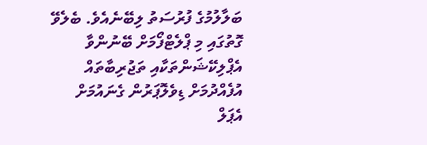ބަލާލުމުގެ ފުރުސަތު ލިބޭނެއެވެ. ބެލެވޭ ގޮތުގައި މި ޕްލެޓްފޯމަށް ބޭނުންވާ އެޕްލިކޭޝަންތަކާއި ތަޖުރިބާތައް އުފެއްދުމަށް ޑިވެލޮޕަރުން ގެނައުމަށް އެޕަލް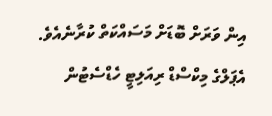އިން ވަރަށް ބޮޑަށް މަސައްކަތް ކުރާނެއެވެ.
އެޕަލްގެ މިކްސްޑް ރިއަލިޓީ ހެޑްސެޓުން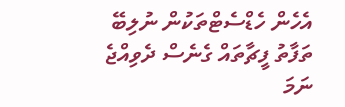އެހެން ހެޑްސެޓްތަކުން ނުލިބޭ ތަފާތު ފީޗާތައް ގެނެސް ދެވިއްޖެ ނަމަ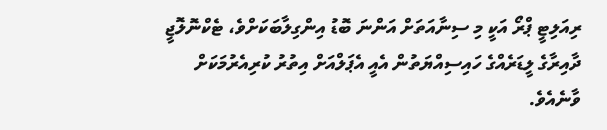ރިއަލިޓީ ޕްރޯ އަކީ މި ސިނާއަތަށް އަންނަ ބޮޑު އިންގިލާބަކަށްވެ، ޓެކްނޮލޮޖީ ދާއިރާގެ ލީޑަރެއްގެ ހައިސިއްޔަތުން އެއީ އެޕަލްއަށް އިތުރު ކުރިއެރުމަކަށް ވާނެއެވެ.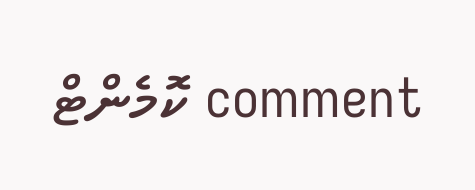comment ކޮމެންޓް